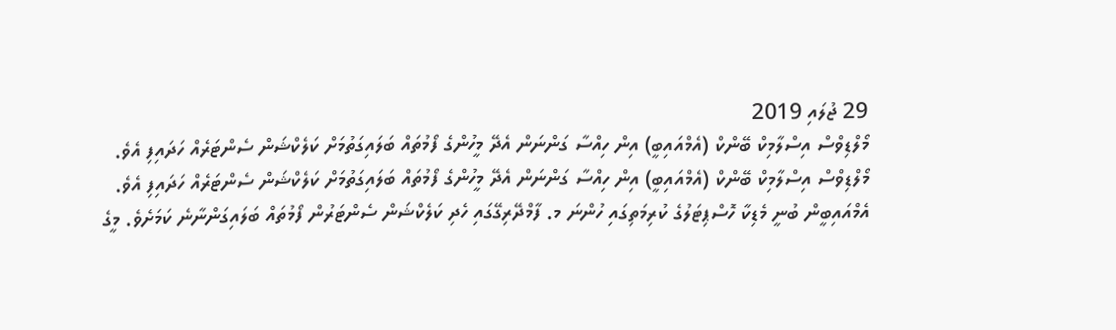29 ޖުލައި 2019
މޯލްޑިވްސް އިސްލާމިކް ބޭންކް (އެމްއައިބީ) އިން ހިއްސާ ގަންނަން އެދޭ މީހުންގެ ފޯމުތައް ބަލައިގަތުމަށް ކަލެކްޝަން ސެންޓަރެއް ހަދައިފި އެވެ.
މޯލްޑިވްސް އިސްލާމިކް ބޭންކް (އެމްއައިބީ) އިން ހިއްސާ ގަންނަން އެދޭ މީހުންގެ ފޯމުތައް ބަލައިގަތުމަށް ކަލެކްޝަން ސެންޓަރެއް ހަދައިފި އެވެ.
އެމްއައިބީން ބުނީ މެޑިކާ ހޮސްޕިޓަލުގެ ކުރިމަތިގައި ހުންނަ މ. ފާމްދޭރިގޭގައި ހެދި ކަލެކްޝަން ސެންޓަރުން ފޯމުތައް ބަލައިގަންނާނެ ކަމަށެވެ. މީގެ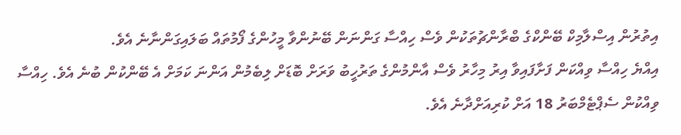އިތުރުން އިސްލާމިކް ބޭންކްގެ ބްރާންޗުތަކުން ވެސް ހިއްސާ ގަންނަން ބޭނުންވާ މީހުންގެ ފޯމުތައް ބަލައިގަންނާނެ އެވެ.
އިއްޔެ ހިއްސާ ވިއްކަން ފަށާފައިވާ އިރު މިހާރު ވެސް އާންމުންގެ ތަރުހީބު ވަރަށް ބޮޑަށް ލިބެމުން އަންނަ ކަމަށް އެ ބޭންކުން ބުނެ އެވެ. ހިއްސާ ވިއްކުން ސެޕްޓެމްބަރު 18 އަށް ކުރިއަށްދާނެ އެވެ.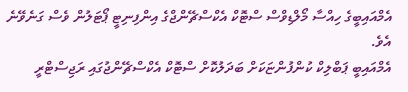އެމްއައިބީގެ ހިއްސާ މޯލްޑިވްސް ސްޓޮކް އެކްސްޗޭންޖްގެ އިންފިނިޓީ ޕޯޓަލުން ވެސް ގަނެވޭނެ އެވެ.
އެމްއައިބީ ޕަބްލިކް ކުންފުންޏަކަށް ބަދަލުކޮށް ސްޓޮކް އެކްސްޗޭންޖުގައި ރަޖިސްޓްރީ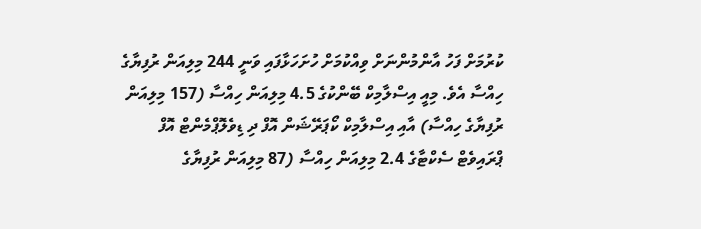ކުރުމަށް ފަހު އާންމުންނަށް ވިއްކުމަށް ހުށަހަޅާފައި ވަނީ 244 މިލިއަން ރުފިޔާގެ ހިއްސާ އެވެ. މިއީ އިސްލާމިކް ބޭންކުގެ 4.5 މިލިއަން ހިއްސާ (157 މިލިއަން ރުފިޔާގެ ހިއްސާ) އާއި އިސްލާމިކް ކޯޕަރޭޝަން އޮފް ދި ޑިވެލޮޕްމެންޓް އޮފް ޕްރައިވެޓް ސެކްޓާގެ 2.4 މިލިއަން ހިއްސާ (87 މިލިއަން ރުފިޔާގެ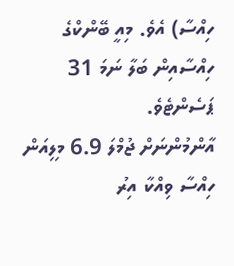ހިއްސާ) އެވެ. މިއީ ބޭންކްގެ ހިއްސާއިން ބަލާ ނަމަ 31 ޕަސެންޓެވެ.
އާންމުންނަށް ޖުމްލަ 6.9 މިލިއަން ހިއްސާ ވިއްކާ އިރު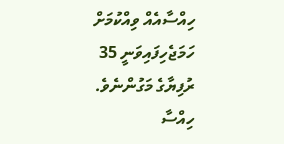ހިއްސާއެއް ވިއްކުމަށް ހަމަޖެހިފައިވަނީ 35 ރުފިޔާގެ މަގުންނެވެ. ހިއްސާ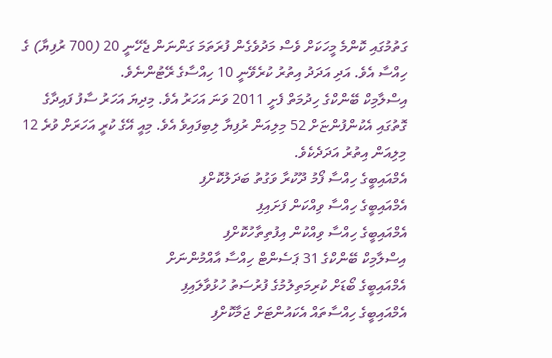ގަތުމުގައި ކޮންމެ މީހަކަށް ވެސް މަދުވެގެން ފުރަތަމަ ގަންނަން ޖެހޭނީ 20 (700 ރުފިޔާ) ގެ ހިއްސާ އެވެ. އަދި އަދަދު އިތުރު ކުރެވޭނީ 10 ހިއްސާގެ ރޭޓުންނެވެ.
އިސްލާމިކް ބޭންކްގެ ހިދުމަތް ފެށީ 2011 ވަނަ އަހަރު އެވެ. މިދިޔަ އަހަރު ސާފު ފައިދާގެ ގޮތުގައި އެކުންފުންޏަށް 52 މިލިއަން ރުފިޔާ ލިބިފައިވެ އެވެ. މިއީ އޭގެ ކުރީ އަހަރަށް ވުރެ 12 މިލިއަން އިތުރު އަދަދެކެވެ.
އެމްއައިބީގެ ހިއްސާ ފޯމު ދޫކުރާ ވަގުތު ބަދަލުކޮށްފި
އެމްއައިބީގެ ހިއްސާ ވިއްކަން ފަށައިފި
އެމްއައިބީގެ ހިއްސާ ވިއްކުން އިފުތިތާހުކޮށްފި
އިސްލާމިކް ބޭންކްގެ 31 ޕަސެންޓް ހިއްސާ އާއްމުންނަށް
އެމްއައިބީގެ ބޯޑަށް ކުރިމަތިލުމުގެ ފުރުސަތު ހުޅުވާލައިފި
އެމްއައިބީގެ ހިއްސާތައް އެކައުންޓަށް ޖަމާކޮށްފި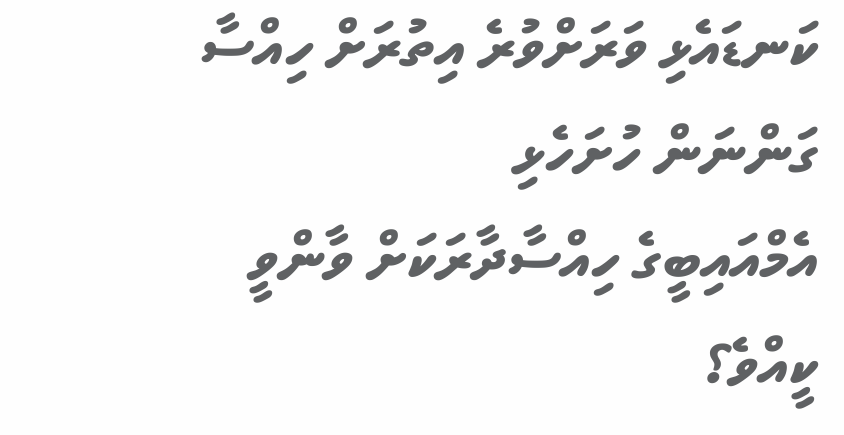ކަނޑައެޅި ވަރަށްވުރެ އިތުރަށް ހިއްސާ ގަންނަން ހުށަހެޅި
އެމްއައިބީގެ ހިއްސާދާރަކަށް ވާންވީ ކީއްވެ؟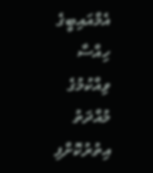އެމްއައިބީގެ ހިއްސާ ވިއްކުމުގެ މުއްދަތު އިތުރުކޮށްފި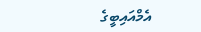އެމްއައިބީގެ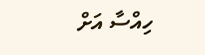ހިއްސާ އަށް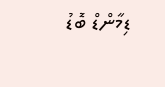ޑިމާންޑް ބޮޑު